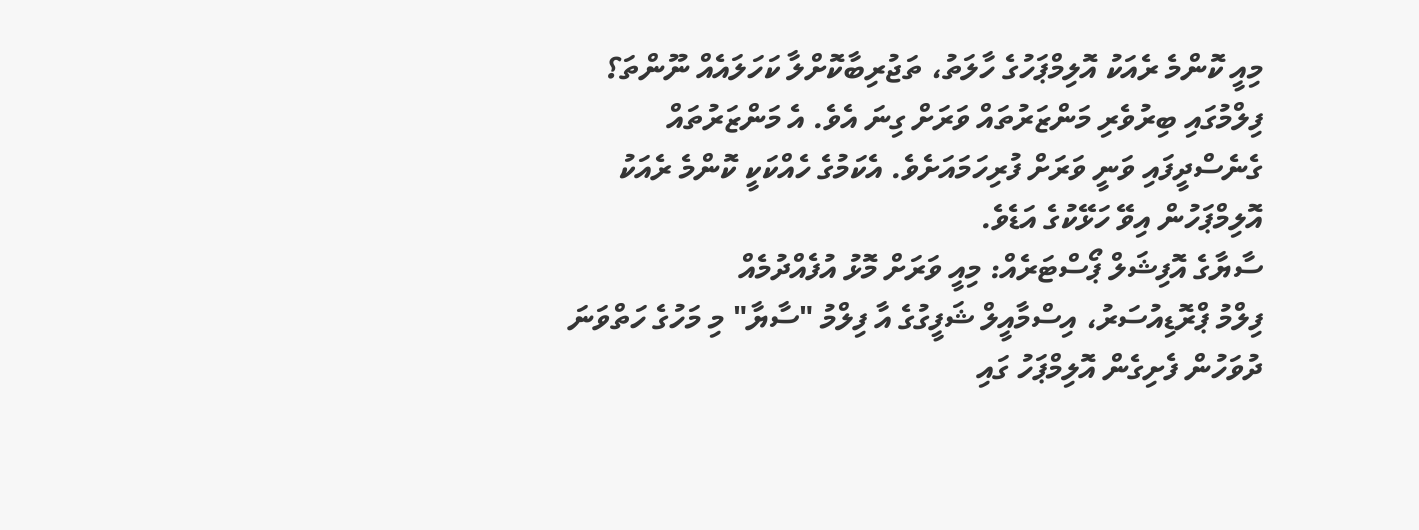މިއީ ކޮންމެ ރެއަކު އޮލިމްޕަހުގެ ހާލަތު، ތަޖުރިބާކޮށްލާ ކަހަލައެއް ނޫންތަ؟
ފިލްމުގައި ބިރުވެރި މަންޒަރުތައް ވަރަށް ގިނަ އެވެ. އެ މަންޒަރުތައް ގެނެސްދީފައި ވަނީ ވަރަށް ފުރިހަމައަށެވެ. އެކަމުގެ ހެއްކަކީ ކޮންމެ ރެއަކު އޮލިމްޕަހުން އިވޭ ހަޅޭކުގެ އަޑެވެ.
ސާޔާގެ އޮފިޝަލް ޕޯސްޓަރެއް: މިއީ ވަރަށް މޮޅު އުފެއްދުމެއް
ފިލްމު ޕްރޮޑިއުސަރު، އިސްމާއީލް ޝަފީގުގެ އާ ފިލްމު "ސާޔާ" މި މަހުގެ ހަތްވަނަ ދުވަހުން ފެށިގެން އޮލިމްޕަހު ގައި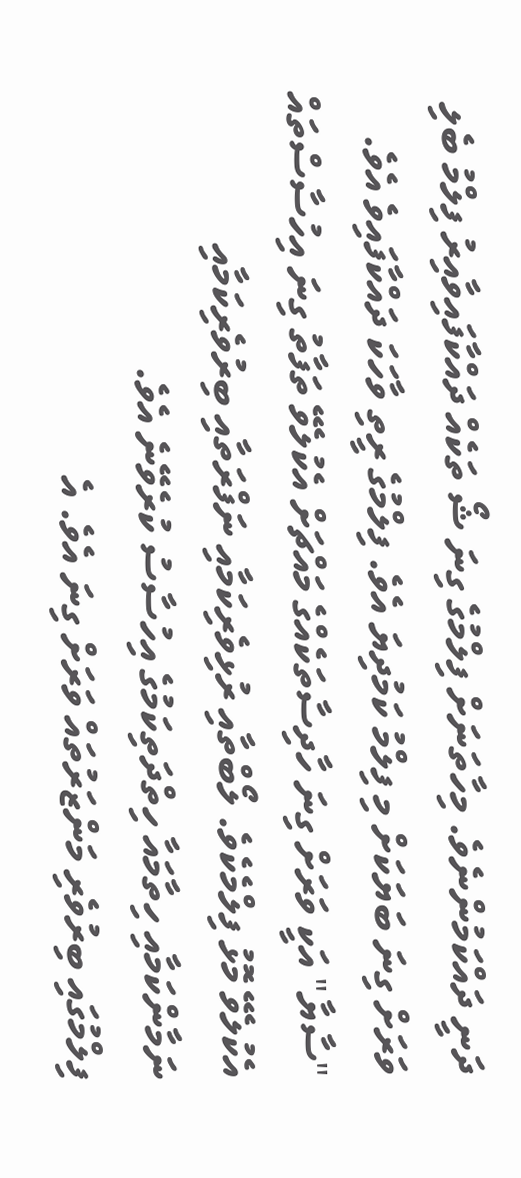ދަނީ ދައްކަމުންނެވެ. މިހާތަނަށް ފިލްމުގެ ގިނަ ޝޯ ތަކެއް ދައްކާފައިވާއިރު ފިލްމު ބެލި ވަރަށް ގިނަ ބަޔަކަށް މި ފިލްމު ކަމުދިޔަ އެވެ. ފިލްމުގެ ރީތި ވާހަކަ ދައްކާފައިވެ އެވެ.
"ސާޔާ" އަކީ ވަރަށް ގިނަ ހާދިސާތަކެއްގެ މައްޗަށް އެކުލެވޭ ތަފާތު ގިނަ އިހުސާސްތައް އެކުލެވޭ މޮޅު ފިލްމެކެވެ. ލޯބްތާއި ރުޅިވެރިކަމާއި ނަފްރަތާއި ބިރުވެރިކަމާއި ނަމާންކަމާއި ހިތާމައާ ހިތްދަތިކަމުގެ އިހުސާސު ކުރެވޭނެ އެވެ.
ފިލްމުގައި ބިރުވެރި މަންޒަރުތައް ވަރަށް ގިނަ އެވެ. އެ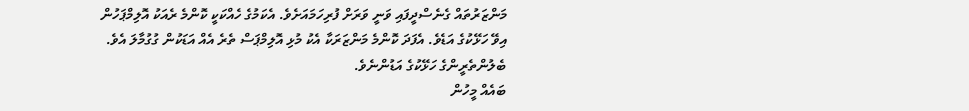މަންޒަރުތައް ގެނެސްދީފައި ވަނީ ވަރަށް ފުރިހަމައަށެވެ. އެކަމުގެ ހެއްކަކީ ކޮންމެ ރެއަކު އޮލިމްޕަހުން އިވޭ ހަޅޭކުގެ އަޑެވެ. އެފަދަ ކޮންމެ މަންޒަރަކާ އެކު މުޅި އޮލިމްޕަސް ތެރެ އެއް އަޑަކުން ގުގުމާލަ އެވެ. ބެލުންތެރީންގެ ހަޅޭކުގެ އަޑުންނެވެ.
ބައެއް މީހުން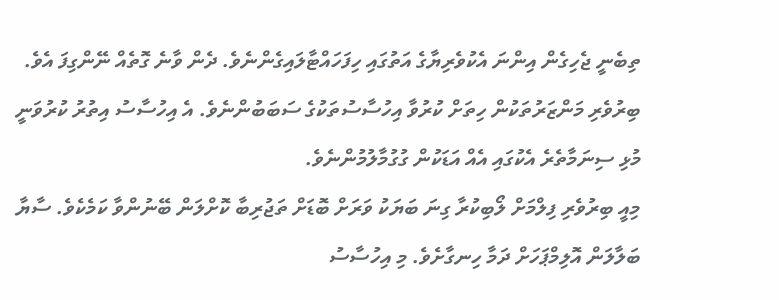ތިބެނީ ޖެހިގެން އިންނަ އެކުވެރިޔާގެ އަތުގައި ހިފަހައްޓާލައިގެންނެވެ. ދެން ވާނެ ގޮތެއް ނޭންގިފަ އެވެ. ބިރުވެރި މަންޒަރުތަކުން ހިތަށް ކުރުވާ އިހުސާސުތަކުގެ ސަބަބުންނެވެ. އެ އިހުސާސު އިތުރު ކުރުވަނީ މުޅި ސިނަމާތެރެ އެކުގައި އެއް އަޑަކުން ގުގުމާލުމުންނެވެ.
މިއީ ބިރުވެރި ފިލްމަށް ލޯބިކުރާ ގިނަ ބަޔަކު ވަރަށް ބޮޑަށް ތަޖުރިބާ ކޮށްލަން ބޭނުންވާ ކަމެކެވެ. ސާޔާ ބަލާލަން އޮލިމްޕަހަށް ދަމާ ހިނގާށެވެ. މި އިހުސާސު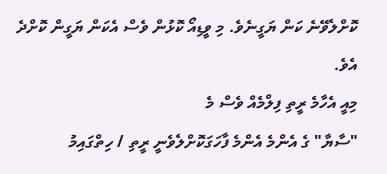ކޮށްލެވޭނެ ކަން ޔަގީނެވެ. މި ވީޑިއޯ ކޮޅުން ވެސް އެކަން ޔަގީން ކޮށްދެ އެވެ.
މިއީ އެހާމެ ރީތި ފިލްމެއް ވެސް މެ
"ސާޔާ" ގެ އެންމެ އެންމެ ފާހަގަކޮށްލެވެނީ ރީތި / ހިތްގައިމު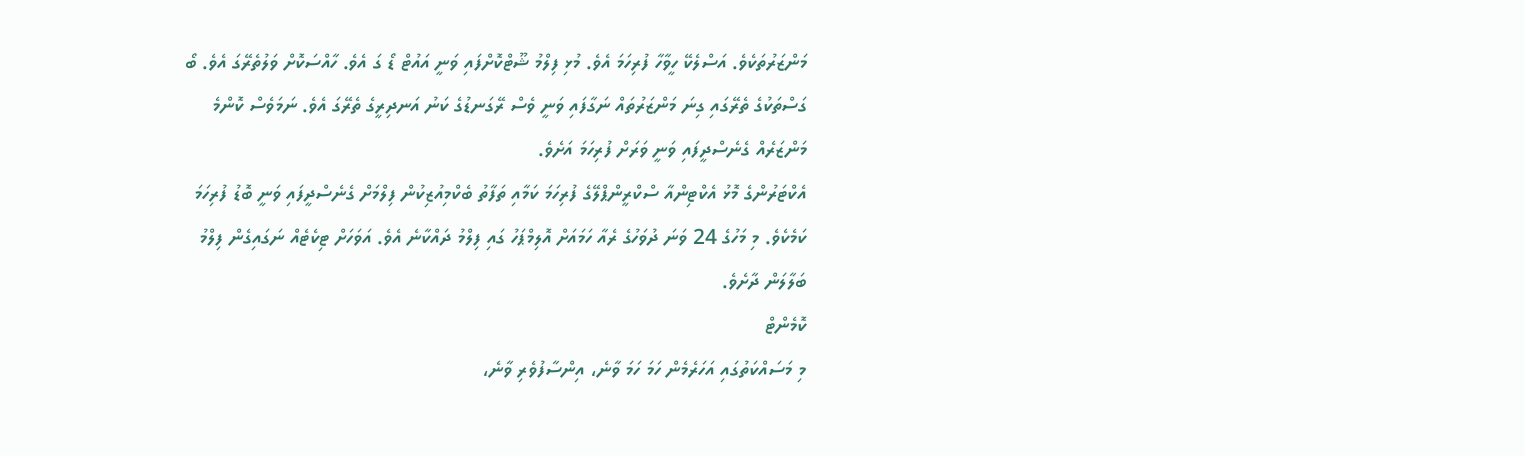މަންޒަރުތަކެވެ. އަސްލެކޭ ހީވާހާ ފުރިހަމަ އެވެ. މުޅި ފިލްމު ޝޫޓްކޮށްފައި ވަނީ އައުޓް ޑޯ ގަ އެވެ. ހާއްސަކޮށް ވަލުތެރޭގަ އެވެ. ބޯ ގަސްތަކުގެ ތެރޭގައި ގިނަ މަންޒަރުތައް ނަގާފައި ވަނީ ވެސް ރޭގަނޑުގެ ކަނު އަނދިރީގެ ތެރޭގަ އެވެ. ނަމަވެސް ކޮންމެ މަންޒަރެއް ގެނެސްދީފައި ވަނީ ވަރަށް ފުރިހަމަ އަށެވެ.
އެކްޓަރުންގެ މޮޅު އެކްޓިންއާ ސްކްރީންޕްލޭގެ ފުރިހަމަ ކަމާއި ތަފާތު ބެކްމިއުޒިކުން ފިލްމަށް ގެނެސްދީފައި ވަނީ ބޮޑު ފުރިހަމަ ކަމެކެވެ. މި މަހުގެ 24 ވަނަ ދުވަހުގެ ރެއާ ހަމައަށް އޮލިމްޕަހު ގައި ފިލްމު ދައްކާނެ އެވެ. އަވަހަށް ޓިކެޓެއް ނަގައިގެން ފިލްމު ބަލާލަން ދާށެވެ.
ކޮމެންޓް
މި މަސައްކަތުގައި އަހަރެމެން ހަމަ ހަމަ ވާނެ، އިންސާފުވެރި ވާނެ،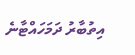އިތުބާރު ދަމަހައްޓާނެ